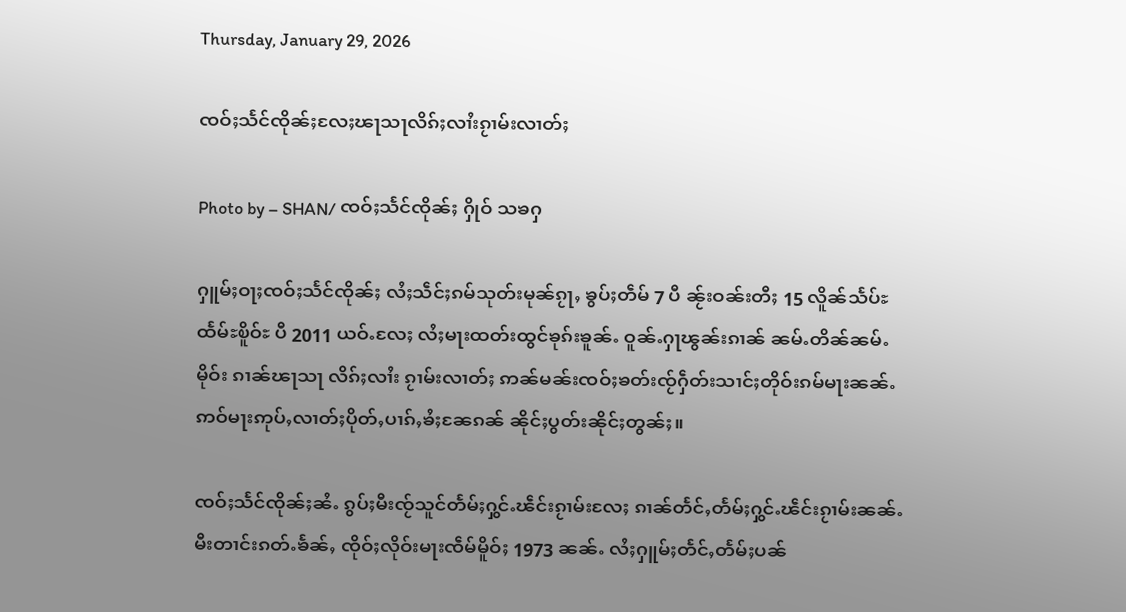Thursday, January 29, 2026

ၸဝ်ႈသႅင်ၸိုၼ်ႈလႄႈၽႃသႃလိၵ်ႈလၢႆးၵႂၢမ်းလၢတ်ႈ

Photo by – SHAN/ ၸဝ်ႈသႅင်ၸိုၼ်ႈ ႁိုဝ် သၶႁ

ႁူမ်ႈဝႃႈၸဝ်ႈသႅင်ၸိုၼ်ႈ လႆႈသဵင်ႈၵမ်သုတ်းမုၼ်ၵႂႃႇ ၶွပ်ႈတဵမ် 7 ပီ ၼႂ်းဝၼ်းတီႈ 15 လိူၼ်သႅပ်ႊထႅမ်ႊၿိူဝ်ႊ ပီ 2011 ယဝ်ႉလႄႈ လႆႈမႃးထတ်းထွင်ၶုၵ်းၶူၼ်ႉ ဝူၼ်ႉႁႃၽွၼ်းၵၢၼ် ၼမ်ႉတိၼ်ၼမ်ႉမိုဝ်း ၵၢၼ်ၽႃသႃ လိၵ်ႈလၢႆး ၵႂၢမ်းလၢတ်ႈ ဢၼ်မၼ်းၸဝ်ႈၶတ်းၸႂ်ႁဵတ်းသၢင်ႈတိုဝ်းၵမ်မႃးၼၼ်ႉ ဢဝ်မႃးဢုပ်ႇလၢတ်ႈပိုတ်ႇပၢၵ်ႇၶႆႈၼႄၵၼ် ၼိုင်ႈပွတ်းၼိုင်ႈတွၼ်ႈ။

ၸဝ်ႈသႅင်ၸိုၼ်ႈၼႆႉ ၵွပ်ႈမီးၸႂ်သူင်တႅမ်ႈႁွင်ႉၽဵင်းၵႂၢမ်းလႄႈ ၵၢၼ်တႅင်ႇတႅမ်ႈႁွင်ႉၽဵင်းၵႂၢမ်းၼၼ်ႉ မီးတၢင်းၵတ်ႉၶႅၼ်ႇ ၸိုဝ်ႈလိုဝ်းမႃးၸဵမ်မိူဝ်ႈ 1973 ၼၼ်ႉ လႆႈႁူမ်ႈတႅင်ႇတႅမ်ႈပၼ်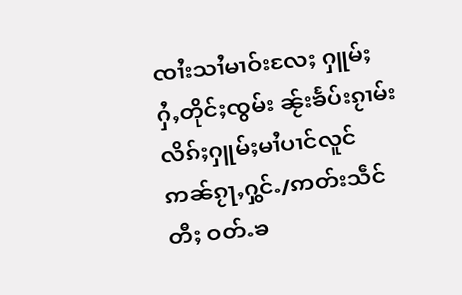ၸၢႆးသၢႆမၢဝ်းလႄႈ ႁူမ်ႈႁႆႇတိုင်ႈၸွမ်း ၼႂ်းၶႅပ်းၵႂၢမ်းလိၵ်ႈႁူမ်ႈမၢႆပၢင်လူင် ဢၼ်ၵႂႃႇႁွင်ႉ/ဢတ်းသဵင်တီႈ ဝတ်ႉၶ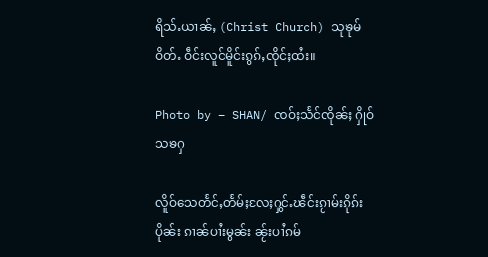ရိသ်ႉယၢၼ်ႇ (Christ Church) သုၶုမ်ဝိတ်ႉ ဝဵင်းလူင်မိူင်းၵွၵ်ႇၸိုင်ႈထႆး။

Photo by – SHAN/ ၸဝ်ႈသႅင်ၸိုၼ်ႈ ႁိုဝ် သၶႁ

လိူဝ်သေတႅင်ႇတႅမ်ႈလႄႈႁွင်ႉၽဵင်းၵႂၢမ်းၵိုၵ်းပိုၼ်း ၵၢၼ်ပၢႆးမွၼ်း ၼႂ်းပၢႆၵမ်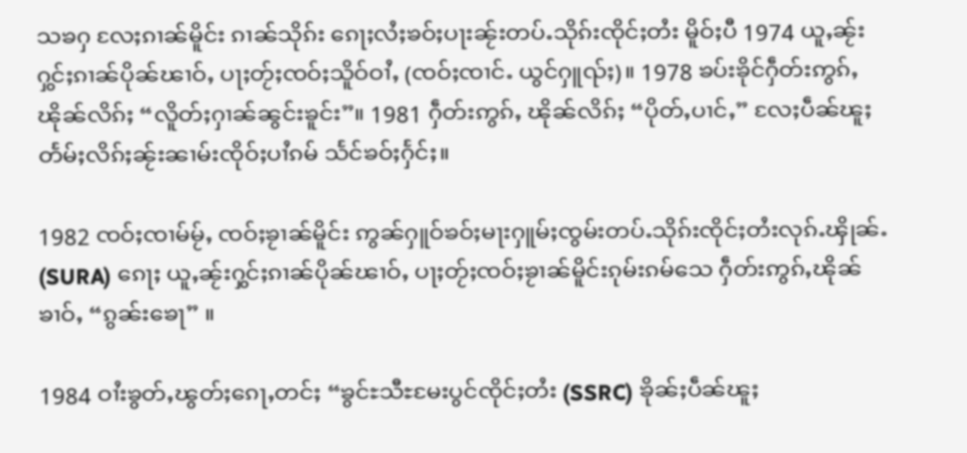သၶႁ လႄႈၵၢၼ်မိူင်း ၵၢၼ်သိုၵ်း ၵေႃႈလႆႈၶဝ်ႈပႃးၼႂ်းတပ်ႉသိုၵ်းၸိုင်ႈတႆး မိူဝ်ႈပီ 1974 ယူႇၼႂ်းႁွင်ႈၵၢၼ်ပိုၼ်ၽၢဝ်ႇ ပႃႈတႂ်ႈၸဝ်ႈသိူဝ်ဝၢႆႇ (ၸဝ်ႈၸၢင်ႉ ယွင်ႁူၺ်ႈ)။ 1978 ၶပ်းၶိုင်ႁဵတ်းဢွၵ်ႇၽိုၼ်လိၵ်ႈ “လိူတ်ႈႁၢၼ်ၼွင်းၶူင်း”။ 1981 ႁဵတ်းဢွၵ်ႇ ၽိုၼ်လိၵ်ႈ “ပိုတ်ႇပၢင်ႇ” လႄႈပဵၼ်ၽူႈတႅမ်ႈလိၵ်ႈၼႂ်းၼၢမ်းၸိုဝ်ႈပၢႆၵမ် သႅင်ၶဝ်ႈႁႅင်ႈ။

1982 ၸဝ်ႈၸၢမ်မႂ်ႇ ၸဝ်ႈၶႂၢၼ်မိူင်း ဢွၼ်ႁူဝ်ၶဝ်ႈမႃးႁူမ်ႈၸွမ်းတပ်ႉသိုၵ်းၸိုင်ႈတႆးလုၵ်ႉၾိုၼ်ႉ (SURA) ၵေႃႈ ယူႇၼႂ်းႁွင်ႈၵၢၼ်ပိုၼ်ၽၢဝ်ႇ ပႃႈတႂ်ႈၸဝ်ႈၶႂၢၼ်မိူင်းၵုမ်းၵမ်သေ ႁဵတ်းဢွၵ်ႇၽိုၼ်ၶၢဝ်ႇ “ၵွၼ်းၶေႃ” ။

1984 ဝၢႆးၶွတ်ႇၽွတ်ႈၵေႃႇတင်ႈ “ၶွင်ႊသီႊမႄးပွင်ၸိုင်ႈတႆး (SSRC) ၶိုၼ်ႈပဵၼ်ၽူႈ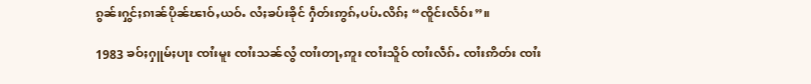ၵွၼ်းႁွင်ႈၵၢၼ်ပိုၼ်ၽၢဝ်ႇယဝ်ႉ လႆႈၶပ်းၶိုင် ႁဵတ်းဢွၵ်ႇပပ်ႉလိၵ်ႈ “ၸိူင်းလႅဝ်း”။

1983 ၶဝ်ႈႁူမ်ႈပႃး ၸၢႆးမူး ၸၢႆးသၼ်လွႆ ၸၢႆးတႃႇဢူး ၸၢႆးသိူဝ် ၸၢႆးလဵၵ်ႉ ၸၢႆးဢိတ်း ၸၢႆး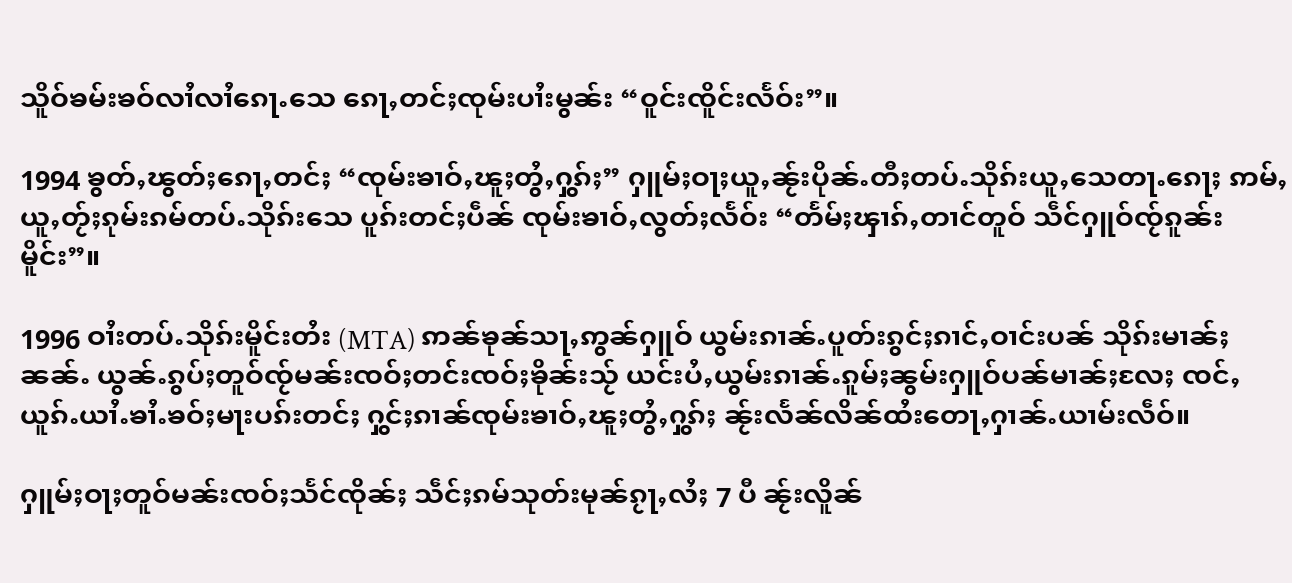သိူဝ်ၶမ်းၶဝ်လၢႆလၢႆၵေႃႉသေ ၵေႃႇတင်ႈၸုမ်းပၢႆးမွၼ်း “ဝူင်းၸိူင်းလႅဝ်း”။

1994 ၶွတ်ႇၽွတ်ႈၵေႃႇတင်ႈ “ၸုမ်းၶၢဝ်ႇၽူႈတွႆႇႁွၵ်ႈ” ႁူမ်ႈဝႃႈယူႇၼႂ်းပိုၼ်ႉတီႈတပ်ႉသိုၵ်းယူႇသေတႃႉၵေႃႈ ဢမ်ႇယူႇတႂ်ႈၵုမ်းၵမ်တပ်ႉသိုၵ်းသေ ပူၵ်းတင်ႈပဵၼ် ၸုမ်းၶၢဝ်ႇလွတ်ႈလႅဝ်း “တႅမ်ႈၾၢၵ်ႇတၢင်တူဝ် သဵင်ႁူဝ်ၸႂ်ၵူၼ်းမိူင်း”။

1996 ဝၢႆးတပ်ႉသိုၵ်းမိူင်းတႆး (MTA) ဢၼ်ၶုၼ်သႃႇဢွၼ်ႁူဝ် ယွမ်းၵၢၼ်ႉပူတ်းၵွင်ႈၵၢင်ႇဝၢင်းပၼ် သိုၵ်းမၢၼ်ႈ ၼၼ်ႉ ယွၼ်ႉၵွပ်ႈတူဝ်ၸႂ်မၼ်းၸဝ်ႈတင်းၸဝ်ႈၶိုၼ်းသႂ် ယင်းပႆႇယွမ်းၵၢၼ်ႉၵူမ်ႈၼွမ်းႁူဝ်ပၼ်မၢၼ်ႈလႄႈ ၸင်ႇ ယူၵ်ႉယၢႆႉၶၢႆႉၶဝ်ႈမႃးပၵ်းတင်ႈ ႁွင်ႈၵၢၼ်ၸုမ်းၶၢဝ်ႇၽူႈတွႆႇႁွၵ်ႈ ၼႂ်းလႅၼ်လိၼ်ထႆးတေႃႇႁၢၼ်ႉယၢမ်းလဵဝ်။

ႁူမ်ႈဝႃႈတူဝ်မၼ်းၸဝ်ႈသႅင်ၸိုၼ်ႈ သဵင်ႈၵမ်သုတ်းမုၼ်ၵႂႃႇလႆႈ 7 ပီ ၼႂ်းလိူၼ်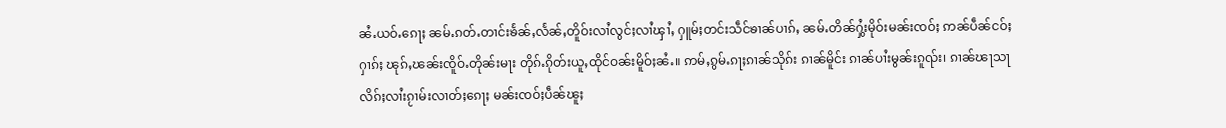ၼႆႉယဝ်ႉၵေႃႈ ၼမ်ႉၵတ်ႉတၢင်းၶႅၼ်ႇလႅၼ်ႇတိူဝ်းလၢႆလွင်ႈလၢႆၾၢႆႇ ႁူမ်ႈတင်းသဵင်ၶၢၼ်ပၢၵ်ႇ ၼမ်ႉတိၼ်ႁွႆးမိုဝ်းမၼ်းၸဝ်ႈ ဢၼ်ပဵၼ်ငဝ်ႈႁၢၵ်ႈ ၽုၵ်ႇၽၼ်းၸိူဝ်ႉတိုၼ်းမႃး တိုၵ်ႉၵိုတ်းယူႇထိုင်ဝၼ်းမိူဝ်ႈၼႆႉ။ ဢမ်ႇၵွမ်ႉၵႃႈၵၢၼ်သိုၵ်း ၵၢၼ်မိူင်း ၵၢၼ်ပၢႆးမွၼ်းၵူၺ်း၊ ၵၢၼ်ၽႃသႃလိၵ်ႈလၢႆးၵႂၢမ်းလၢတ်ႈၵေႃႈ မၼ်းၸဝ်ႈပဵၼ်ၽူႈ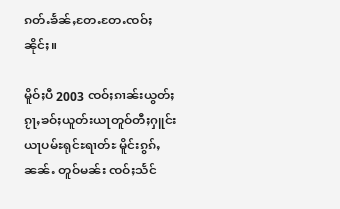ၵတ်ႉၶႅၼ်ႇတႄႉတႄႉၸဝ်ႈၼိုင်ႈ။

မိူဝ်ႈပီ 2003 ၸဝ်ႈၵၢၼ်းယွတ်ႈ ၵႂႃႇၶဝ်ႈယူတ်းယႃတူဝ်တီႈႁူင်းယႃပမ်ႊရုင်ႊရၢတ်ႊ မိူင်းၵွၵ်ႇၼၼ်ႉ တူဝ်မၼ်း ၸဝ်ႈသႅင်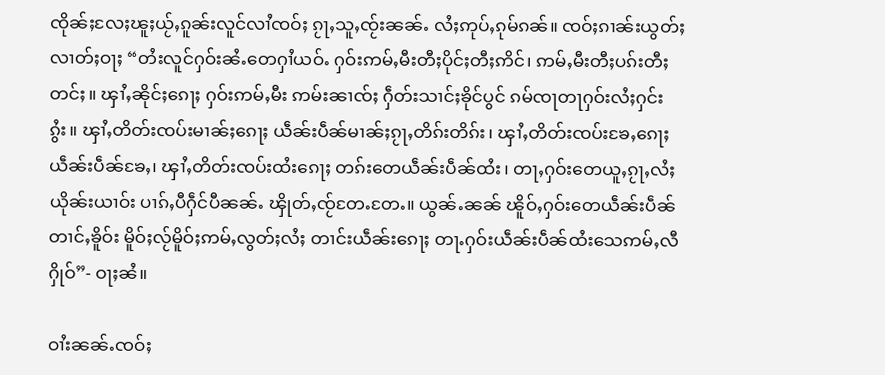ၸိုၼ်ႈလႄႈၽူႈယႂ်ႇၵူၼ်းလူင်လၢႆၸဝ်ႈ ၵႂႃႇသူႇၸႂ်းၼၼ်ႉ လႆႈဢုပ်ႇၵုမ်ၵၼ်။ ၸဝ်ႈၵၢၼ်းယွတ်ႈ လၢတ်ႈဝႃႈ “တႆးလူင်ႁဝ်းၼႆႉတေႁၢႆယဝ်ႉ ႁဝ်းဢမ်ႇမီးတီႈပိုင်ႈတီႈဢိင်၊ ဢမ်ႇမီးတီႈပၵ်းတီႈတင်ႈ။ ၾၢႆႇၼိုင်ႈၵေႃႈ ႁဝ်းဢမ်ႇမီး ဢမ်းၼၢၸ်ႈ ႁဵတ်းသၢင်ႈၶိုင်ပွင် ၵမ်ၸႃတႃႁဝ်းလႆႈႁင်းၵွႆး။ ၾၢႆႇတိတ်းၸပ်းမၢၼ်ႈၵေႃႈ ယဵၼ်းပဵၼ်မၢၼ်ႈၵႂႃႇတိၵ်းတိၵ်း၊ ၾၢႆႇတိတ်းၸပ်းၶႄႇၵေႃႈယဵၼ်းပဵၼ်ၶႄႇ၊ ၾၢႆႇတိတ်းၸပ်းထႆးၵေႃႈ တၵ်းတေယဵၼ်းပဵၼ်ထႆး၊ တႃႇႁဝ်းတေယူႇၵႂႃႇလႆႈယိုၼ်းယၢဝ်း ပၢၵ်ႇပီႁဵင်ပီၼၼ်ႉ ၾိုတ်ႇၸႂ်တႄႉတႄႉ။ ယွၼ်ႉၼၼ် ၽိူဝ်ႇႁဝ်းတေယဵၼ်းပဵၼ်တၢင်ႇၶိူဝ်း မိူဝ်ႈလႂ်မိူဝ်ႈဢမ်ႇလွတ်ႈလႆႈ တၢင်းယဵၼ်းၵေႃႈ တႃႉႁဝ်းယဵၼ်းပဵၼ်ထႆးသေဢမ်ႇလီႁိုဝ်”- ဝႃႈၼႆ။

ဝၢႆးၼၼ်ႉၸဝ်ႈ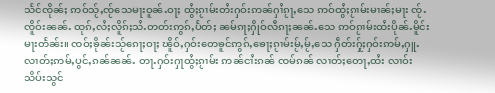သႅင်ၸိုၼ်ႈ ဢဝ်သႂ်ႇၸႂ်သေမႃးဝူၼ်ႉဝႃႈ ထွႆႈၵႂၢမ်းတႆးႁဝ်းဢၼ်ႁၢႆၵႂႃႇသေ ဢဝ်ထွႆႈၵႂၢမ်းမၢၼ်ႈမႃး ၸႂ်ႉၸိူဝ်းၼၼ်ႉ ထုၵ်ႇလႆႈလိူၵ်ႈသႆႉတတ်းဢွၵ်ႇပႅတ်ႈ ၼမ်ၵႃႈႁိုဝ်လီၵႃႈၼၼ်ႉသေ ဢဝ်ၵႂၢမ်းထႆးပိုၼ်ႉမိူင်းမႃးတႅၼ်း။ ၸဝ်ႈၶိုၼ်းသႂ်ၵေႃႈဝႃႈ ၽိူဝ်ႇႁဝ်းတေၶူင်ဢွၵ်ႇၶေႃႈၵႂၢမ်းမႂ်ႇမႂ်ႇသေ ႁဵတ်းႁႂ်ႈႁဝ်းဢမ်ႇႁူႉ လၢတ်ႈဢမ်ႇပွင်ႇၵၼ်ၼၼ်ႉ တႃႉႁဝ်းႁႃထွႆႈၵႂၢမ်း ဢၼ်ငၢႆးၵၼ် ၸမ်ၵၼ် လၢတ်ႈတေႃႇထႆး လၢဝ်း သိပ်းသွင်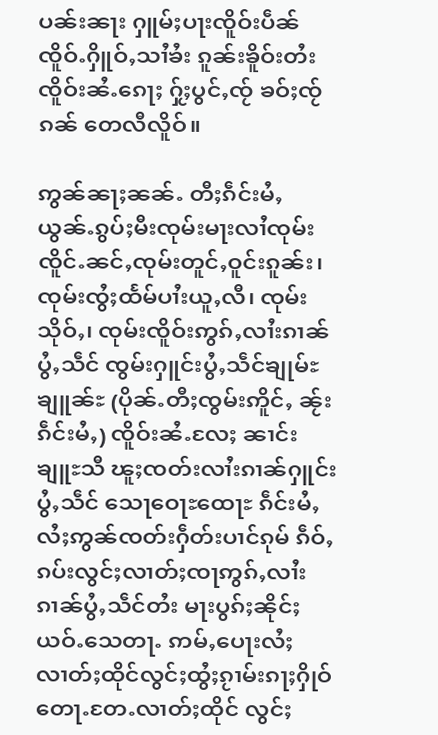ပၼ်းၼႃး ႁူမ်ႈပႃးၸိူဝ်းပဵၼ်ၸိူဝ်ႉႁိူဝ်ႇသၢႆၶႆး ၵူၼ်းၶိူဝ်းတႆးၸိူဝ်းၼႆႉၵေႃႈ ႁႂ်ႈပွင်ႇၸႂ် ၶဝ်ႈၸႂ်ၵၼ် တေလီလိူဝ်။

ဢွၼ်ၼႃႈၼၼ်ႉ တီႈၵဵင်းမႆႇ ယွၼ်ႉၵွပ်ႈမီးၸုမ်းမႃးလၢႆၸုမ်း ၸိူင်ႉၼင်ႇၸုမ်းတူင်ႇဝူင်းၵူၼ်း၊ ၸုမ်းၸွႆႈထႅမ်ပၢႆးယူႇလီ၊ ၸုမ်းသိုဝ်ႇ၊ ၸုမ်းၸိူဝ်းဢွၵ်ႇလၢႆးၵၢၼ်ပွႆႇသဵင် ၸွမ်းႁူင်းပွႆႇသဵင်ၶျုမ်ႊၶျူၼ်ႊ (ပိုၼ်ႉတီႈၸွမ်းဢိူင်ႇ ၼႂ်းၵဵင်းမႆႇ) ၸိူဝ်းၼႆႉလႄႈ ၼၢင်းၶျူႊသီ ၽူႈၸတ်းလၢႆးၵၢၼ်ႁူင်းပွႆႇသဵင် သေႃဝေႃႊထေႃႊ ၵဵင်းမႆႇ လႆႈဢွၼ်ၸတ်းႁဵတ်းပၢင်ၵုမ် ၵဵဝ်ႇၵပ်းလွင်ႈလၢတ်ႈၸႃဢွၵ်ႇလၢႆးၵၢၼ်ပွႆႇသဵင်တႆး မႃးပွၵ်ႈၼိုင်ႈယဝ်ႉသေတႃႉ ဢမ်ႇပေႃးလႆႈလၢတ်ႈထိုင်လွင်ႈထွႆႈၵႂၢမ်းၵႃႈႁိုဝ် တေႃႉတႄႉလၢတ်ႈထိုင် လွင်ႈ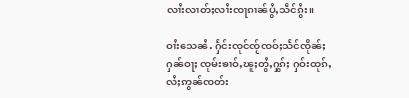လၢႆးလၢတ်ႈလၢႆးၸႃၵၢၼ်ပွႆႇသဵင်ၵွႆး။

ဝၢႆးသေၼႆႉ ႁႅင်းၸုင်ၸႂ်ၸဝ်ႈသႅင်ၸိုၼ်ႈႁၼ်ဝႃႈ ၸုမ်းၶၢဝ်ႇၽူႈတွႆႇႁွၵ်ႈ ႁဝ်းထုၵ်ႇလႆႈဢွၼ်ၸတ်း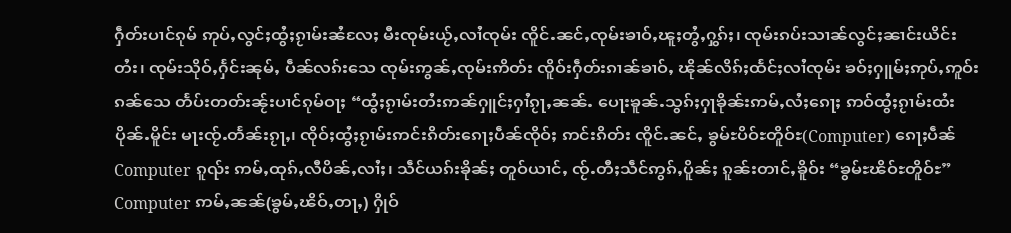ႁဵတ်းပၢင်ၵုမ် ဢုပ်ႇလွင်ႈထွႆႈၵႂၢမ်းၼႆလႄႈ မီးၸုမ်းယႂ်ႇလၢႆၸုမ်း ၸိူင်ႉၼင်ႇၸုမ်းၶၢဝ်ႇၽူႈတွႆႇႁွၵ်ႈ၊ ၸုမ်းၵပ်းသၢၼ်လွင်ႈၼၢင်းယိင်းတႆး၊ ၸုမ်းသိုဝ်ႇႁႅင်းၼုမ်ႇ ပဵၼ်လၵ်းသေ ၸုမ်းဢွၼ်ႇၸုမ်းဢိတ်း ၸိူဝ်းႁဵတ်းၵၢၼ်ၶၢဝ်ႇ ၽိုၼ်လိၵ်ႈထႅင်ႈလၢႆၸုမ်း ၶဝ်ႈႁူမ်ႈဢုပ်ႇဢူဝ်းၵၼ်သေ တႅပ်းတတ်းၼႂ်းပၢင်ၵုမ်ဝႃႈ “ထွႆႈၵႂၢမ်းတႆးဢၼ်ႁူင်ႈႁၢႆၵႂႃႇၼၼ်ႉ ပေႃးၶူၼ်ႉသွၵ်ႈႁႃၶိုၼ်းဢမ်ႇလႆႈၵေႃႈ ဢဝ်ထွႆႈၵႂၢမ်းထႆးပိုၼ်ႉမိူင်း မႃးၸႂ်ႉတႅၼ်းၵႂႃႇ၊ ၸိုဝ်ႈထွႆႈၵႂၢမ်းဢင်းၵိတ်းၵေႃႈပဵၼ်ၸိုဝ်ႈ ဢင်းၵိတ်း ၸိူင်ႉၼင်ႇ ၶွမ်ႊပိဝ်ႊတိူဝ်ႊ(Computer) ၵေႃႈပဵၼ် Computer ၵူၺ်း ဢမ်ႇထုၵ်ႇလီပိၼ်ႇလၢႆႈ၊ သဵင်ယၵ်းၶိုၼ်ႈ တူဝ်ယၢင်ႇ ၸႂ်ႉတီႈသဵင်ဢွၵ်ႇပိူၼ်ႈ ၵူၼ်းတၢင်ႇၶိူဝ်း “ၶွမ်ႊၽိဝ်ႊတိူဝ်ႊ” Computer ဢမ်ႇၼၼ်(ၶွမ်ႇၽိဝ်ႇတႃႇ) ႁိုဝ်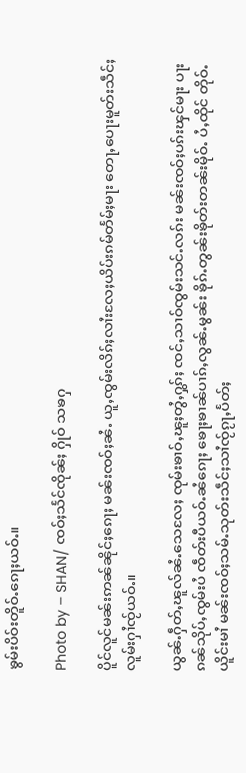ၶွမ်းပိဝ်းတိူဝ်ႉၵေႃႈယဝ်ႉ။

Photo by – SHAN/ ၸဝ်ႈသႅင်ၸိုၼ်ႈ ႁိုဝ် သၶႁ

ပိူင်လူင်မၼ်းဢၼ်ၼိုင်ႈၵေႃႈ မၼ်းၸဝ်ႈၼႆႉ ယူႇၸွမ်းလိၵ်ႈလၢႆးလႄႈယိပ်းၵမ်တႅမ်ႈမႃး တေႃႇပေႃးမူတ်းသဵင်ႈ လူမ်းႁၢႆၸႂ်ယဝ်ႉ။

ယွၼ်ႉႁဵတ်ႇၽူလ်ၼႆႉသေလႄႈ ၸုမ်းၶၢဝ်ႇၽူႈတွႆႇႁွၵ်ႈ ၸင်ႇသၢဝ်ၸွမ်းသင်ႉလၵ်း မၼ်းၸဝ်ႈပၵ်းၾင်မႃး ပႃးၵၼ်သိုပ်ႇၸွမ်းပႆ ၸဵတ်းပီယဝ်ႉၼႆၵေႃႈ ၶေႃႈၶၢၼ်ပၢၵ်ႇလွၼ်ႉမွၼ်း ၶိုၵ်ႉတွၼ်းၶိုတ်းတၼ်းမိုဝ်ႉ ပႆႇထိုင် တိုဝ်ႉယိူင်းမၢႆ မၼ်းၸဝ်ႈသမ်ႉသုတ်းသဵင်ႈသၢႆၸႂ်ၵႂႃႇပႅတ်ႈ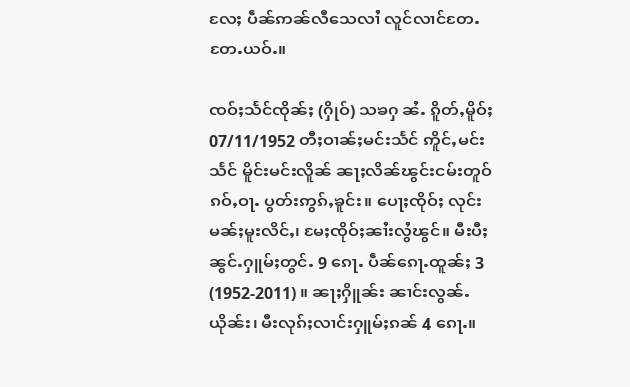လႄႈ ပဵၼ်ဢၼ်လီသေလၢႆ လူင်လၢင်တႄႉတႄႉယဝ်ႉ။

ၸဝ်ႈသႅင်ၸိုၼ်ႈ (ႁိုဝ်) သၶႁ ၼႆႉ ၵိူတ်ႇမိူဝ်ႈ 07/11/1952 တီႈဝၢၼ်ႈမင်းသႅင် ဢိူင်ႇမင်းသႅင် မိူင်းမင်းလိူၼ် ၼႃႈလိၼ်ၽွင်းငမ်းတူဝ်ၵဝ်ႇဝႃႉ ပွတ်းဢွၵ်ႇၶူင်း။ ပေႃႈၸိုဝ်ႈ လုင်းမၼ်ႈမူးလိင်ႇ၊ မႄႈၸိုဝ်ႈၼၢႆးလွႆၽွင်။ မီးပီႈၼွင်ႉႁူမ်ႈတွင်ႉ 9 ၵေႃႉ ပဵၼ်ၵေႃႉထူၼ်ႈ 3 (1952-2011) ။ ၼႃႈႁိူၼ်း ၼၢင်းလွၼ်ႉယိုၼ်း၊ မီးလုၵ်ႈလၢင်းႁူမ်ႈၵၼ် 4 ၵေႃႉ။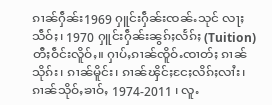ၵၢၼ်ႁဵၼ်း1969 ႁူင်းႁဵၼ်းၸၼ်ႉသုင် လႃႈသဵဝ်ႈ၊ 1970 ႁူင်းႁဵၼ်းၼွၵ်ႈလႅၵ်ႈ (Tuition) တီႈဝဵင်းလိူဝ်ႇ။ ႁၢပ်ႇၵၢၼ်ၸိူဝ်ႉၸၢတ်ႈ ၵၢၼ်သိုၵ်း၊ ၵၢၼ်မိူင်း၊ ၵၢၼ်ၾိင်ႈငႄႈလိၵ်ႈလၢႆး၊ ၵၢၼ်သိုဝ်ႇၶၢဝ်ႇ 1974-2011 ၊ လူႉ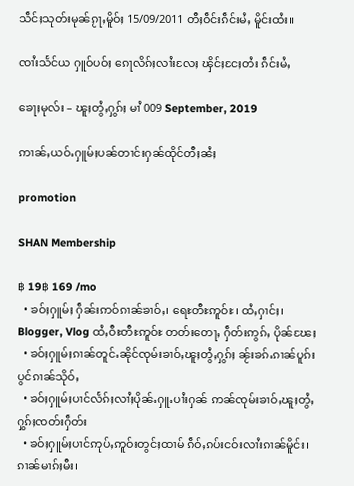သဵင်ႈသုတ်းမုၼ်ၵႂႃႇမိူဝ်ႈ 15/09/2011 တီႈဝဵင်းၵဵင်းမႆႇ မိူင်းထႆး။

ၸၢႆးသႅင်ယ ႁူဝ်ပဝ်ႈ ၵေႃလိၵ်ႈလၢႆးလႄႈ ၾိင်ႈငႄႈတႆး ၵဵင်းမႆႇ

ၶေႃႈမုလ်း – ၽူႈတွႆႇႁွၵ်ႈ မၢႆ 009 September, 2019

ဢၢၼ်ႇယဝ်ႉႁူမ်ႈပၼ်တၢင်းႁၼ်ထိုင်တီႈၼႆႈ

promotion

SHAN Membership

฿ 19฿ 169 /mo
  • ၶဝ်ႈႁူမ်ႈ ႁဵၼ်းဢဝ်ၵၢၼ်ၶၢဝ်ႇ၊ ရေႊတီႊဢူဝ်ႊ၊ ထႆႇႁၢင်ႈ၊ Blogger, Vlog ထႆႇဝီႊတီႊဢူဝ်ႊ တတ်းတေႃႇ ႁဵတ်းဢွၵ်ႇ ပိုၼ်ၽႄႈ
  • ၶဝ်ႈႁူမ်ႈၵၢၼ်တူင်ႉၼိုင်ၸုမ်းၶၢဝ်ႇၽူႈတွႆႇႁွၵ်ႈ ၼႂ်းၶၵ်ႉၵၢၼ်ပူၵ်းပွင်ၵၢၼ်သိုဝ်ႇ
  • ၶဝ်ႈႁူမ်ႈပၢင်လႅၵ်ႈလၢႆႈပိုၼ်ႉႁူႉပၢႆးႁၼ် ဢၼ်ၸုမ်းၶၢဝ်ႇၽူႈတွႆႇႁွၵ်ႈၸတ်းႁဵတ်း
  • ၶဝ်ႈႁူမ်ႈပၢင်ဢုပ်ႇဢူဝ်းတွင်ႈထၢမ် ၵဵဝ်ႇၵပ်းငဝ်းလၢႆးၵၢၼ်မိူင်း၊ ၵၢၼ်မၢၵ်ႈမီး၊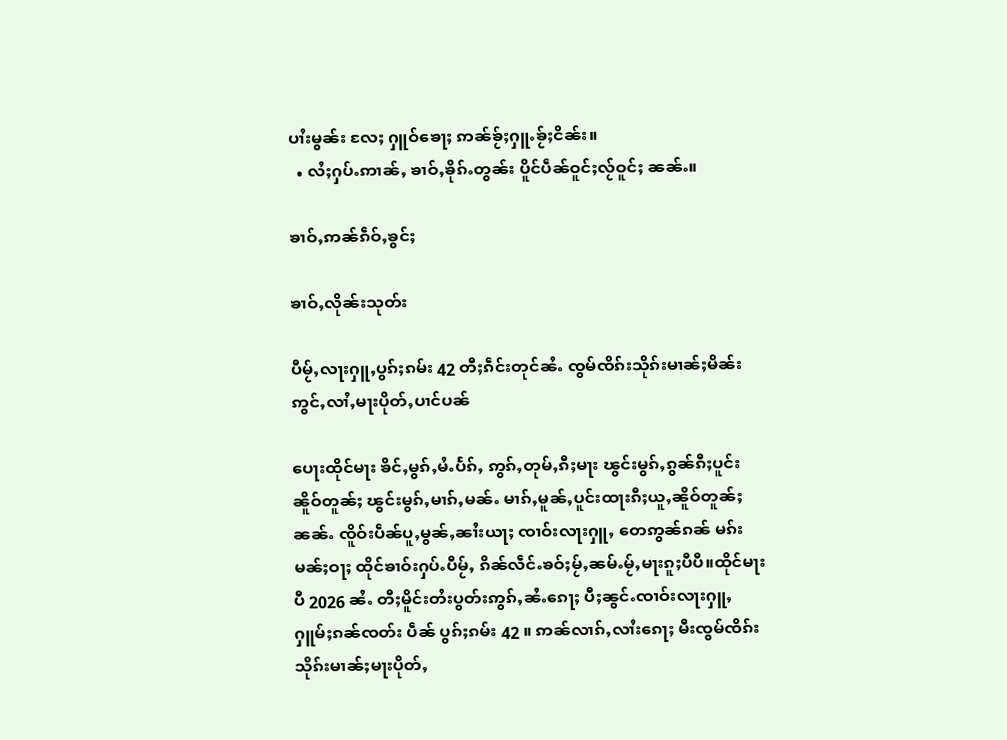ပၢႆးမွၼ်း လႄႈ ႁူဝ်ၶေႃႈ ဢၼ်ၶႂ်ႈႁူႉၶႂ်ႈငိၼ်း။
  • လႆႈႁပ်ႉဢၢၼ်ႇ ၶၢဝ်ႇၶိုၵ်ႉတွၼ်း ပိူင်ပဵၼ်ဝူင်ႈလႂ်ဝူင်ႈ ၼၼ်ႉ။

ၶၢဝ်ႇဢၼ်ၵဵဝ်ႇၶွင်ႈ

ၶၢဝ်ႇလိုၼ်းသုတ်း

ပီမႂ်ႇလႃးႁူႇပွၵ်ႈၵမ်း 42 တီႈၵဵင်းတုင်ၼႆႉ ၸွမ်ၸိၵ်းသိုၵ်းမၢၼ်ႈမိၼ်းဢွင်ႇလၢႆႇမႃးပိုတ်ႇပၢင်ပၼ်

ပေႃးထိုင်မႃး ၶိင်ႇမွၵ်ႇမႆႉပႅၵ်ႇ ဢွၵ်ႇတုမ်ႇၵီႈမႃး ၽွင်းမွၵ်ႇၵွၼ်ၵီႈပူင်းၼိူဝ်တူၼ်ႈ ၽွင်းမွၵ်ႇမၢၵ်ႇမၼ်ႉ မၢၵ်ႇမူၼ်ႇပူင်းထႃးၵီႈယူႇၼိူဝ်တူၼ်ႈၼၼ်ႉ ၸိူဝ်းပဵၼ်ပူႇမွၼ်ႇၼၢႆးယႃႈ ၸၢဝ်းလႃးႁူႇ တေဢွၼ်ၵၼ် မၵ်းမၼ်ႈဝႃႈ ထိုင်ၶၢဝ်းႁပ်ႉပီမႂ်ႇ ၵိၼ်လဵင်ႉၶဝ်ႈမႂ်ႇၼမ်ႉမႂ်ႇမႃးၵူႈပီပီ။ထိုင်မႃး ပီ 2026 ၼႆႉ တီႈမိူင်းတႆးပွတ်းဢွၵ်ႇၼႆႉၵေႃႈ ပီႈၼွင်ႉၸၢဝ်းလႃးႁူႇႁူမ်ႈၵၼ်ၸတ်း ပဵၼ် ပွၵ်ႈၵမ်း 42 ။ ဢၼ်လၢၵ်ႇလၢႆးၵေႃႈ မီးၸွမ်ၸိၵ်းသိုၵ်းမၢၼ်ႈမႃးပိုတ်ႇ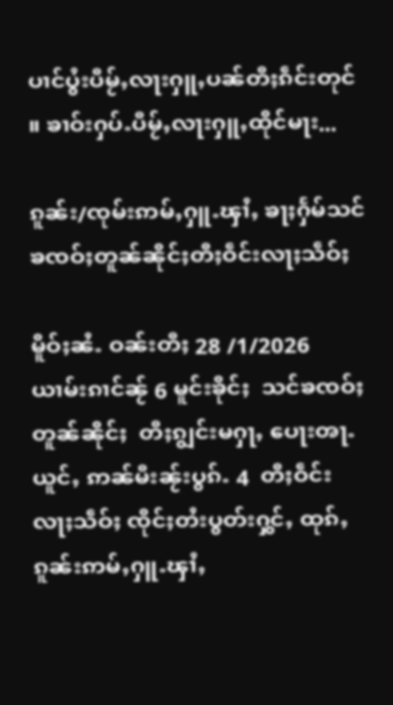ပၢင်ပွႆးပီမႂ်ႇလႃးႁူႇပၼ်တီႈၵဵင်းတုင် ။ ၶၢဝ်းႁပ်ႉပီမႂ်ႇလႃးႁူႇထိုင်မႃး...

ၵူၼ်း/ၸုမ်းဢမ်ႇႁူႉၾၢႆႇ ၶႃႈႁႅမ်သင်ၶၸဝ်ႈတူၼ်ၼိုင်ႈတီႈဝဵင်းလႃႈသဵဝ်ႈ

မိူဝ်ႈၼႆႉ ဝၼ်းတီႈ 28 /1/2026 ယၢမ်းၵၢင်ၼႂ် 6 မူင်းၶိုင်ႈ  သင်ၶၸဝ်ႈတူၼ်ၼိုင်ႈ  တီႈၵျွင်းမႁႃႇ ပေႃးၻႃႉယူင်ႇ ဢၼ်မီးၼႂ်းပွၵ်ႉ 4  တီႈဝဵင်းလႃႈသဵဝ်ႈ ၸိုင်ႈတႆးပွတ်းႁွင်ႇ ထုၵ်ႇၵူၼ်းဢမ်ႇႁူႉၾၢႆႇ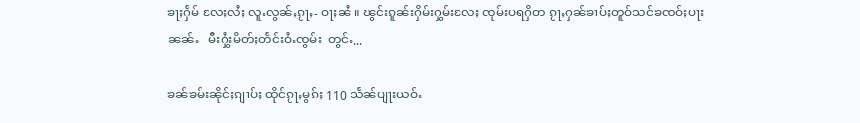ၶႃႈႁႅမ် လႄႈလႆႈ လူႉလွၼ်ႇၵႂႃႇ- ဝႃႈၼႆ ။ ၽွင်းၵူၼ်းႁိမ်းႁွမ်းလႄႈ ၸုမ်းပရႁိတ ၵႂႃႇႁၼ်ၶၢပ်ႈတူဝ်သင်ၶၸဝ်ႈပႃးၼၼ်ႉ   မီးႁွႆးမိတ်ႈတႅင်းဝႆႉၸွမ်း  တွင်ႉ...

ၶၼ်ၶမ်းၼိုင်ႈၵျၢပ်ႈ ထိုင်ၵႂႃႇမွၵ်ႈ 110 သႅၼ်ပျႃးယဝ်ႉ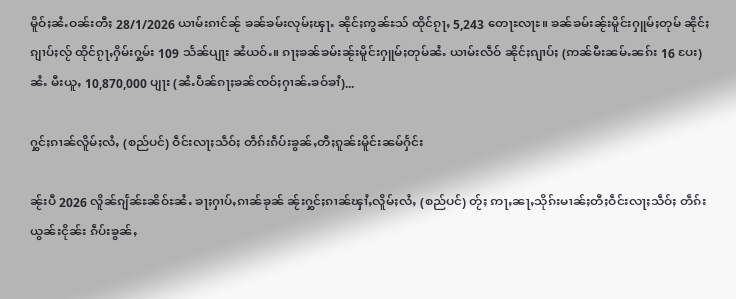မိူဝ်ႈၼႆႉဝၼ်းတီႈ 28/1/2026 ယၢမ်းၵၢင်ၼႂ် ၶၼ်ၶမ်းလုမ်ႈၾႃႉ ၼိုင်ႈဢွၼ်ႊသ် ထိုင်ၵႂႃႇ 5,243 တေႃႊလႃႊ။ ၶၼ်ၶမ်းၼႂ်းမိူင်းႁူမ်ႈတုမ် ၼိုင်ႈၵျၢပ်ႈလႂ် ထိုင်ၵႂႃႇႁိမ်းႁွမ်း 109 သႅၼ်ပျႃး ၼႆယဝ်ႉ။ ၵႃႈၶၼ်ၶမ်းၼႂ်းမိူင်းႁူမ်ႈတုမ်ၼႆႉ ယၢမ်းလဵဝ် ၼိုင်ႈၵျၢပ်ႈ (ဢၼ်မီးၼမ်ႉၼၵ်း 16 ပႄး) ၼႆႉ မီးယူႇ 10,870,000 ပျႃး (ၼႆႉပဵၼ်ၵႃႈၶၼ်ၸဝ်ႈႁၢၼ်ႉၶဝ်ၶၢႆ)...

ႁွင်ႈၵၢၼ်လိူမ်ႈလႆႇ (စည်ပင်) ဝဵင်းလႃႈသဵဝ်ႈ တဵၵ်းၵဵပ်းၶွၼ်ႇတီႈၵူၼ်းမိူင်းၼမ်ႁႅင်း

ၼႂ်းပီ 2026 လိူၼ်ၵျႅၼ်ႊၼိဝ်ႊၼႆႉ ၶႃႈႁၢပ်ႇၵၢၼ်ၶုၼ် ၼႂ်းႁွင်ႈၵၢၼ်ၾၢႆႇလိူမ်ႈလႆႇ (စည်ပင်) တႂ်ႈ ဢႃႇၼႃႇသိုၵ်းမၢၼ်ႈတီႈဝဵင်းလႃႈသဵဝ်ႈ တဵၵ်းယွၼ်းငိုၼ်း ၵဵပ်းၶွၼ်ႇ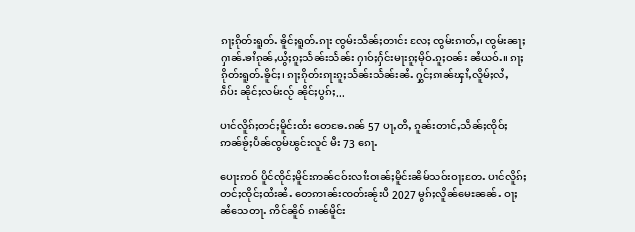ၵႃႈၵိုတ်းရူတ်ႉ ၶိူင်ႈရူတ်ႉၵႃး ၸွမ်းသဵၼ်ႈတၢင်း လႄႈ ၸွမ်းၵၢတ်ႇ၊ ၸွမ်းၼႃႈႁၢၼ်ႉၶၢႆၵုၼ်ႇယွႆႈၵူႈသႅၼ်းသႅၼ်း ႁၢဝ်ႈႁႅင်းမႃးၵူႈမိုဝ်ႉၵူႈဝၼ်း ၼႆယဝ်ႉ။ ၵႃႈၵိုတ်းရူတ်ႉၶိူင်ႈ၊ ၵႃႈၵိုတ်းၵႃးၵူႈသႅၼ်းသႅၼ်းၼႆႉ ႁွင်ႈၵၢၼ်ၾၢႆႇလိူမ်ႈလႆႇ ၵဵပ်း ၼိုင်ႈလမ်းလႂ် ၼိုင်ႈပွၵ်ႈ...

ပၢင်လိူၵ်ႈတင်ႈမိူင်းထႆး တေၶႄႉၵၼ် 57 ပႃႇတီႇ ၵူၼ်းတၢင်ႇသဵၼ်ႈၸိုဝ်ႈ ဢၼ်ၶႂ်ႈပဵၼ်ၸွမ်ၽွင်းလူင် မီး 73 ၵေႃႉ

ပေႃးဢဝ် ပိူင်ၸိုင်ႈမိူင်းဢၼ်ငဝ်းလၢႆးဝၢၼ်ႈမိူင်းၼိမ်သဝ်းဝႃႈတႄႉ ပၢင်လိူၵ်ႈတင်ႈၸိုင်ႈထႆးၼႆႉ တေဢၢၼ်းၸတ်းၼႂ်းပီ 2027 မွၵ်ႈလိူၼ်မေႊၼၼ်ႉ ဝႃႈၼႆသေတႃႉ ဢိင်ၼိူဝ် ၵၢၼ်မိူင်း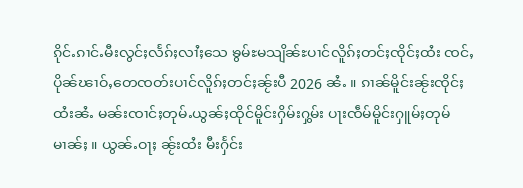ၵိုင်ႉၵၢင်ႉမီးလွင်ႈလႅၵ်ႈလၢႆႈသေ ၶွမ်ႊမသျိၼ်ႊပၢင်လိူၵ်ႈတင်ႈၸိုင်ႈထႆး ၸင်ႇပိုၼ်ၽၢဝ်ႇတေၸတ်းပၢင်လိူၵ်ႈတင်ႈၼႂ်းပီ 2026 ၼႆႉ ။ ၵၢၼ်မိူင်းၼႂ်းၸိုင်ႈထႆးၼႆႉ မၼ်းၸၢင်ႈတုမ်ႉယွၼ်ႈထိုင်မိူင်းႁိမ်းႁွမ်း ပႃးၸဵမ်မိူင်းႁူမ်ႈတုမ်မၢၼ်ႈ ။ ယွၼ်ႉဝႃႈ ၼႂ်းထႆး မီးႁႅင်း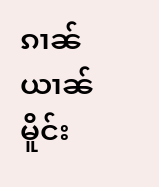ၵၢၼ်ယၢၼ်မိူင်း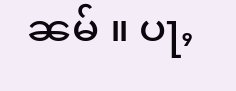ၼမ် ။ ပႃႇ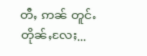တီႇ ဢၼ် တူင်ႉတိုၼ်ႇလႄႈ...